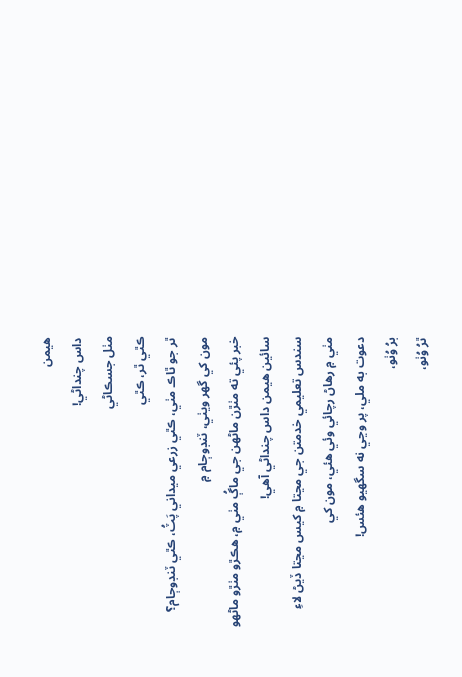ھيمن
داس چنداڻي!
مٺل جسڪاڻي
ڪٿي ٿر، ڪٿي
ٿر جو ٿاڪ مٺي، ڪٿي زرعي ميداني پَٽُ، ڪٿي ٽنڊوڄام؟ مون کي گهر ويٺي، ٽنڊوڄام ۾
خبر پئي ته مٺڙن ماڻهن جي ماڳُ مٺي ۾، هڪڙو مٺڙو ماڻهو سائين ھيمن داس چنداڻي آهي!
سندس تعليمي خدمتن جي مڃتا ۾ کيس مڃتا ڏيڻ لاءِ مٺي ۾ رهاڻ رچائي وئي هئي، مون کي
دعوت به ملي، پر وڃي نه سگهيو هئس!
برُ وُٺو،
ٿرُ وُٺو،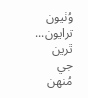وُٺيون ترايون... ٿرين جي مُنهن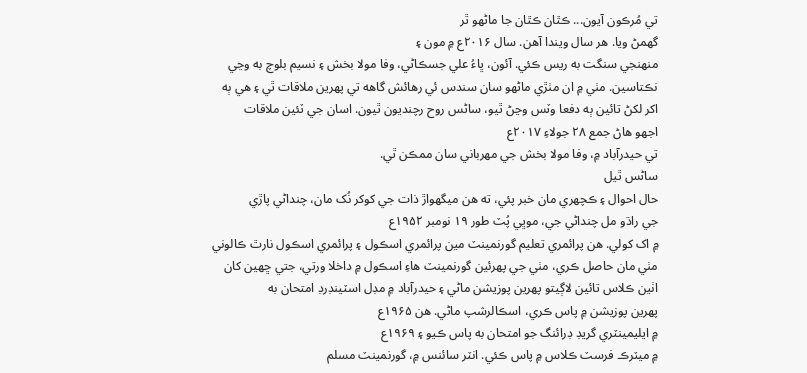تي مُرڪون آيون... ڪٿان ڪٿان جا ماڻهو ٿر
گهمڻ ويا. هر سال ويندا آهن. سال ۲۰۱۶ع ۾ مون ۽
منهنجي سنگت به ريس ڪئي. آئون، ڀاءُ علي جسڪاڻي، وفا مولا بخش ۽ نسيم بلوچ به وڃي
نڪتاسين. مٺي ۾ ان مٺڙي ماڻهو سان سندس ئي رهائش گاهه تي پهرين ملاقات ٿي ۽ هي ٻه
اکر لکڻ تائين ٻه دفعا وٽس وڃڻ ٿيو، ساڻس روح رچنديون ٿيون. اسان جي ٽئين ملاقات
اجهو هاڻ جمع ۲۸ جولاءِ ۲۰۱۷ع
تي حيدرآباد ۾، وفا مولا بخش جي مهرباني سان ممڪن ٿي.
ساڻس ٿيل
حال احوال ۽ ڪچهري مان خبر پئي، ته هن ميگهواڙ ذات جي کوکر نُک مان، چنداڻي پاڙي
جي راڌو مل چنداڻي جي، موڀي پُٽ طور ۱۹ نومبر ۱۹۵۲ع
۾ اک کولي. هن پرائمري تعليم گورنمينٽ مين پرائمري اسڪول ۽ پرائمري اسڪول نارٿ ڪالوني
مٺي مان حاصل ڪري، مٺي جي پهرئين گورنمينٽ هاءِ اسڪول ۾ داخلا ورتي، جتي ڇهين کان
اٺين ڪلاس تائين لاڳيتو پهرين پوزيشن ماڻي ۽ حيدرآباد ۾ مڊل اسٽينڊرڊ امتحان به
پهرين پوزيشن ۾ پاس ڪري، اسڪالرشپ ماڻي. هن ۱۹۶۵ع
۾ ايليمينٽري گريڊ ڊرائنگ جو امتحان به پاس ڪيو ۽ ۱۹۶۹ع
۾ ميٽرڪ فرسٽ ڪلاس ۾ پاس ڪئي. انٽر سائنس ۾، گورنمينٽ مسلم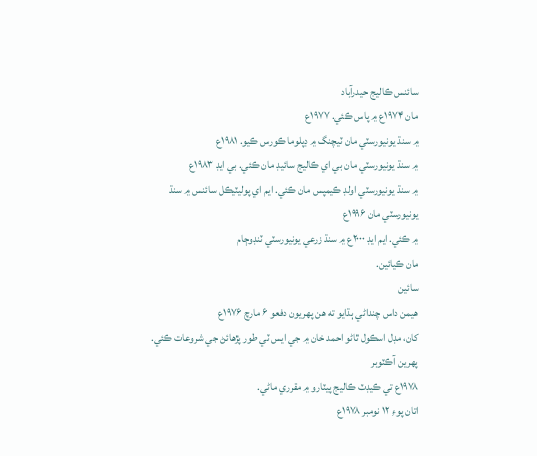سائنس ڪاليج حيدرآباد
مان ۱۹۷۴ع ۾ پاس ڪئي. ۱۹۷۷ع
۾ سنڌ يونيورسٽي مان ٽيچنگ ۾ ڊپلوما ڪورس ڪيو. ۱۹۸۱ع
۾ سنڌ يونيورسٽي مان بي اي ڪاليج سائيڊ مان ڪئي. بي ايڊ ۱۹۸۳ع
۾ سنڌ يونيورسٽي اولڊ ڪيمپس مان ڪئي. ايم اي پوليٽيڪل سائنس ۾ سنڌ يونيورسٽي مان ۱۹۹۶ع
۾ ڪئي. ايم ايڊ ۲۰۰۰ع ۾ سنڌ زرعي يونيورسٽي ٽنڊوڄام
مان ڪيائين.
سائين
هيمن داس چنداڻي ٻڌايو ته هن پهريون دفعو ۶ مارچ ۱۹۷۶ع
کان، مڊل اسڪول ٿاڻو احمد خان ۾ جي ايس ٽي طور پڙهائڻ جي شروعات ڪئي. پهرين آڪٽوبر
۱۹۷۸ع تي ڪيڊٽ ڪاليج پيٽارو ۾ مقرري ماڻي.
اتان پوءِ ۱۲ نومبر ۱۹۷۸ع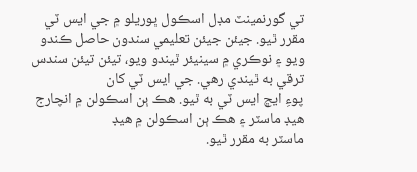تي گورنمينٽ مڊل اسڪول ڀوريلو ۾ جي ايس ٽي مقرر ٿيو. جيئن جيئن تعليمي سندون حاصل ڪندو
ويو ۽ نوڪري ۾ سينيئر ٿيندو ويو، تيئن تيئن سندس ترقي به ٿيندي رهي. جي ايس ٽي کان
پوءِ ايڇ ايس ٽي به ٿيو. هڪ ٻن اسڪولن ۾ انچارج هيڊ ماسٽر ۽ هڪ ٻن اسڪولن ۾ هيڊ
ماسٽر به مقرر ٿيو.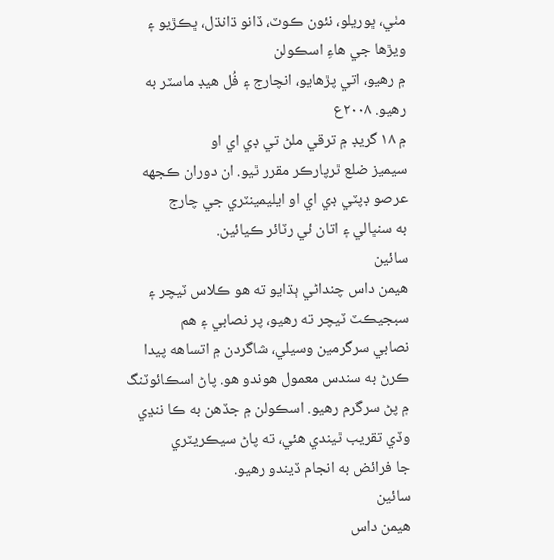مٺي، ڀوريلو، نئون ڪوٽ، ڏانو ڌانڌل، ڀڪڙيو ۽ ويڙها جي هاءِ اسڪولن
۾ رهيو، اتي پڙهايو، انچارج ۽ فُل هيڊ ماسٽر به رهيو. ۲۰۰۸ع
۾ ۱۸ گريڊ ۾ ترقي ملڻ تي ڊي اي او
سيميز ضلع ٿرپارڪر مقرر ٿيو. ان دوران ڪجهه عرصو ڊپٽي ڊي اي او ايليمينٽري جي چارج
به سنڀالي ۽ اتان ئي رٽائر ڪيائين.
سائين
هيمن داس چنداڻي ٻڌايو ته هو ڪلاس ٽيچر ۽ سبجيڪٽ ٽيچر ته رهيو، پر نصابي ۽ هم
نصابي سرگرمين وسيلي، شاگردن ۾ اتساهه پيدا ڪرڻ به سندس معمول هوندو هو. پاڻ اسڪائوٽنگ
۾ پڻ سرگرم رهيو. اسڪولن ۾ جڏهن به ڪا ننڍي وڏي تقريب ٿيندي هئي، ته پاڻ سيڪريٽري
جا فرائض به انجام ڏيندو رهيو.
سائين
هيمن داس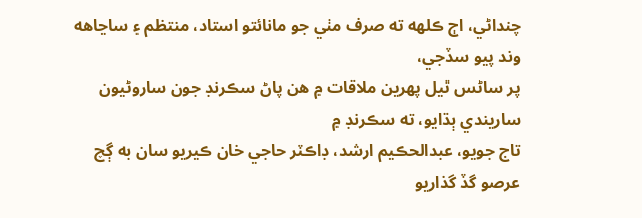چنداڻي، اڄ ڪلهه ته صرف مٺي جو مانائتو استاد، منتظم ۽ ساڃاهه وند پيو سڏجي،
پر ساڻس ٿيل پهرين ملاقات ۾ هن پاڻ سڪرنڊ جون ساروڻيون ساريندي ٻڌايو، ته سڪرنڊ ۾
تاج جويو، عبدالحڪيم ارشد، ڊاڪٽر حاجي خان ڪيريو سان به ڳچ عرصو گڏ گذاريو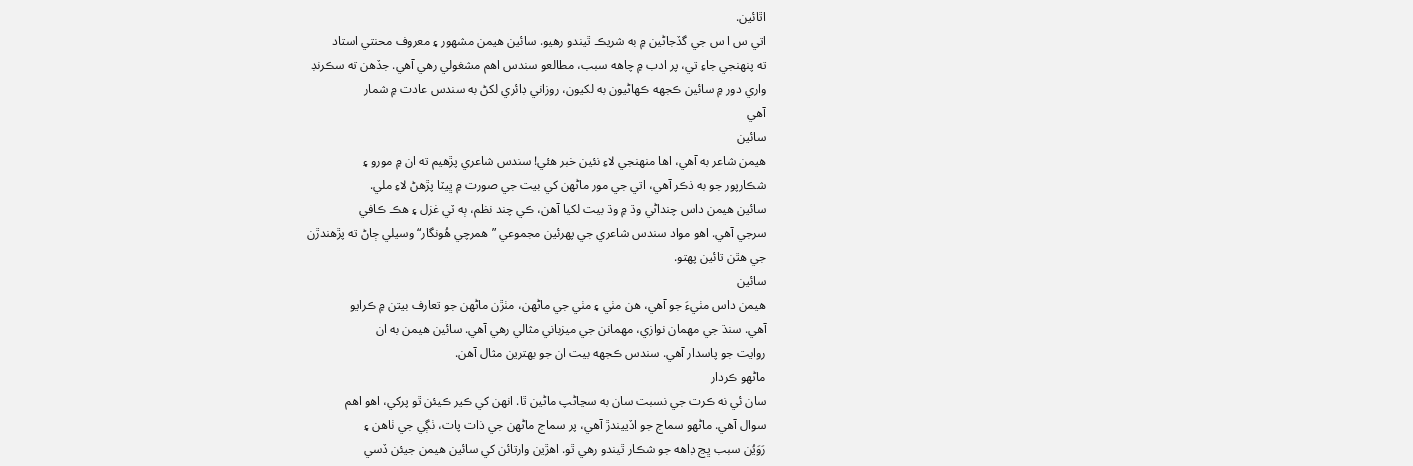اٿائين.
اتي س ا س جي گڏجاڻين ۾ به شريڪ ٿيندو رهيو. سائين هيمن مشهور ۽ معروف محنتي استاد
ته پنهنجي جاءِ تي، پر ادب ۾ چاهه سبب، مطالعو سندس اهم مشغولي رهي آهي. جڏهن ته سڪرنڊ
واري دور ۾ سائين ڪجهه ڪهاڻيون به لکيون، روزاني ڊائري لکڻ به سندس عادت ۾ شمار
آهي
سائين
هيمن شاعر به آهي، اها منهنجي لاءِ نئين خبر هئي! سندس شاعري پڙهيم ته ان ۾ مورو ۽
شڪارپور جو به ذڪر آهي، اتي جي مور ماڻهن کي بيت جي صورت ۾ ڀيٽا پڙهڻ لاءِ ملي.
سائين هيمن داس چنداڻي وڌ ۾ وڌ بيت لکيا آهن، ڪي چند نظم، ٻه ٽي غزل ۽ هڪ ڪافي
سرجي آهي. اهو مواد سندس شاعري جي پهرئين مجموعي ”همرچي هُونگار“ وسيلي ڄاڻ ته پڙهندڙن
جي هٿن تائين پهتو.
سائين
هيمن داس مٺيءَ جو آهي، هن مٺي ۽ مٺي جي ماڻهن، مٺڙن ماڻهن جو تعارف بيتن ۾ ڪرايو
آهي. سنڌ جي مهمان نوازي، مهمانن جي ميزباني مثالي رهي آهي. سائين هيمن به ان
روايت جو پاسدار آهي. سندس ڪجهه بيت ان جو بهترين مثال آهن.
ماڻهو ڪردار
سان ئي نه ڪرت جي نسبت سان به سڃاڻپ ماڻين ٿا. انهن کي ڪير ڪيئن ٿو پرکي، اهو اهم
سوال آهي. ماڻهو سماج جو اڏييندڙ آهي، پر سماج ماڻهن جي ذات پات، ٺڳي جي ٺاهن ۽
رَوَيُن سبب ڀڃ ڊاهه جو شڪار ٿيندو رهي ٿو. اهڙين وارتائن کي سائين هيمن جيئن ڏسي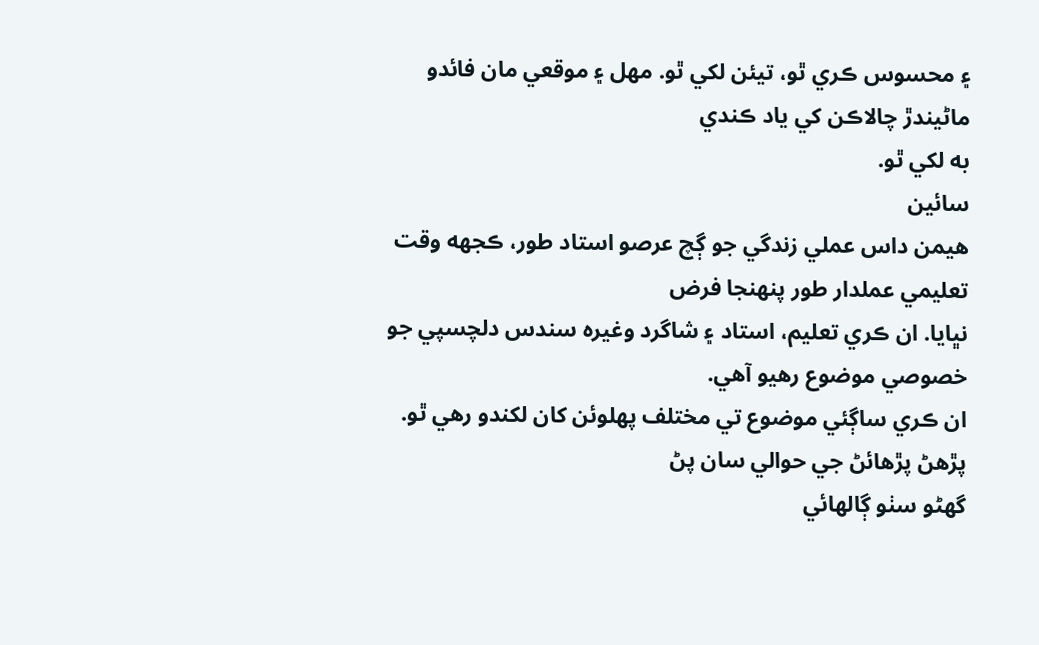۽ محسوس ڪري ٿو، تيئن لکي ٿو. مهل ۽ موقعي مان فائدو ماڻيندڙ چالاڪن کي ياد ڪندي
به لکي ٿو.
سائين
هيمن داس عملي زندگي جو ڳچ عرصو استاد طور، ڪجهه وقت تعليمي عملدار طور پنهنجا فرض
نڀايا. ان ڪري تعليم، استاد ۽ شاگرد وغيره سندس دلچسپي جو خصوصي موضوع رهيو آهي.
ان ڪري ساڳئي موضوع تي مختلف پهلوئن کان لکندو رهي ٿو. پڙهڻ پڙهائڻ جي حوالي سان پڻ
گهڻو سٺو ڳالهائي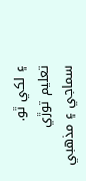۽ لکي ٿو.
تعليم توڙي
سماجي ۽ مذهبي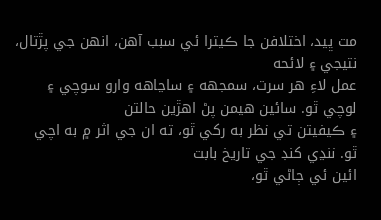مت ڀيد، اختلافن جا ڪيترا ئي سبب آهن، انهن جي پڙتال، نتيجي ۽ لائحه
عمل لاءِ هر سرت، سمجهه ۽ ساڃاهه وارو سوچي ۽ لوچي ٿو. سائين هيمن پڻ اهڙين حالتن
۽ ڪيفيتن تي نظر به رکي ٿو، ته ان جي اثر ۾ به اچي ٿو. ننڍي کنڊ جي تاريخ بابت
ائين ئي ڄاڻي ٿو،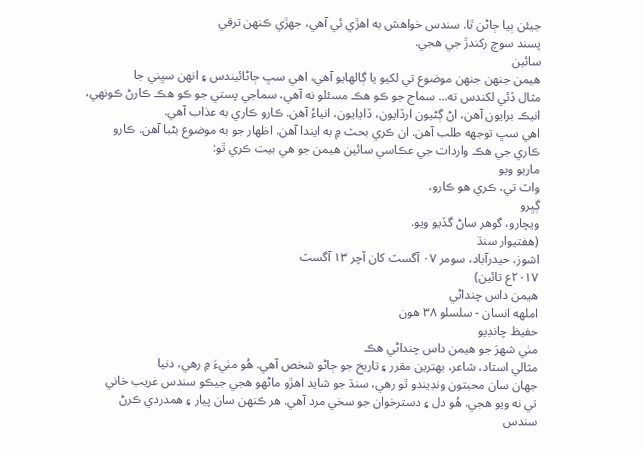جيئن ٻيا ڄاڻن ٿا. سندس خواهش به اهڙي ئي آهي، جهڙي ڪنهن ترقي
پسند سوچ رکندڙ جي هجي.
سائين
هيمن جنهن جنهن موضوع تي لکيو يا ڳالهايو آهي، اهي سڀ ڄاڻائيندس ۽ انهن سڀني جا
مثال ڏئي لکندس ته... سماج جو ڪو هڪ مسئلو نه آهي، سماجي پستي جو ڪو هڪ ڪارڻ ڪونهي،
انيڪ برايون آهن، اڻ ڳڻيون ارڏايون، ڏاڍايون، انياءُ آهن. ڪارو ڪاري به عذاب آهي.
اهي سڀ توجهه طلب آهن. ان ڪري بحث ۾ به ايندا آهن. اظهار جو به موضوع بڻبا آهن. ڪارو
ڪاري جي هڪ واردات جي عڪاسي سائين هيمن جو هي بيت ڪري ٿو:
ماريو ويو
واٽ تي، ڪري هو ڪارو،
ڳڀرو
ويچارو، گوهر ساڻ گڏيو ويو.
(هفتيوار سنڌ
اشوز، حيدرآباد، سومر ۰۷ آگسٽ کان آچر ۱۳ آگسٽ
۲۰۱۷ع تائين)
هيمن داس چنداڻي
املهه انسان - سلسلو ۳۸ هون
حفيظ چانڊيو
مٺي شهرَ جو هيمن داس چنداڻي هڪ
مثالي استاد، شاعر، بهترين مقرر ۽ تاريخ جو ڄاڻو شخص آهي. هُو مٺيءَ ۾ رهي، دنيا
جهان سان محبتون ونڊيندو ٿو رهي، سنڌ جو شايد اهڙو ماڻهو هجي جيڪو سندس غريب خاني
تي نه ويو هجي. هُو دل ۽ دسترخوان جو سخي مرد آهي. هر ڪنهن سان پيار ۽ ھمدردي ڪرڻ
سندس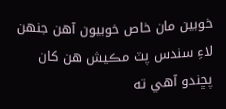خوبين مان خاص خوبيون آھن جنھن لاءِ سندس پٽ مڪيش هن کان پڇندو آهي ته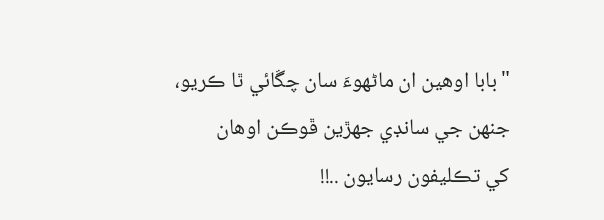"بابا اوهين ان ماڻهوءَ سان چڱائي ٿا ڪريو، جنهن جي سانڊي جهڙين ڦوڪن اوهان
کي تڪليفون رسايون ..!!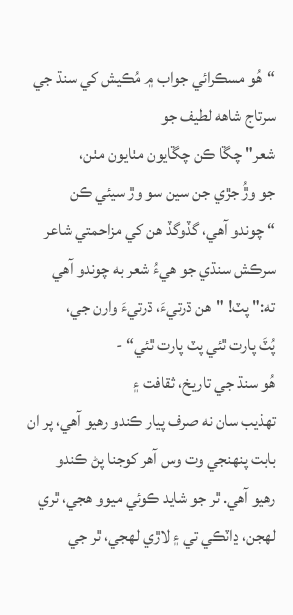“هُو مسڪرائي جواب ۾ مُڪيش کي سنڌ جي سرتاج شاهه لطيف جو
شعر" چڱا ڪن چڱايون مٺايون مٺن،
جو وڙُ جڙي جن سين سو وڙ سيئي ڪن
“ چوندو آهي، گڏوگڏ هن کي مزاحمتي شاعر سرڪش سنڌي جو هيءُ شعر به چوندو آهي
ته:" پٽ! "هن ڌرتيءَ، ڌرتيءَ وارن جي،
پُٽَ پارت ٿئي پٽ پارت ٿئي“ -
هُو سنڌ جي تاريخ، ثقافت ۽
تهذيب سان نه صرف پيار ڪندو رهيو آهي، پر ان بابت پنهنجي وت وس آهر کوجنا پڻ ڪندو
رهيو آهي. ٿر جو شايد ڪوئي ميوو هجي، ٿري لهجن، ڍاٽڪي تي ۽ لاڙي لهجي، ٿر جي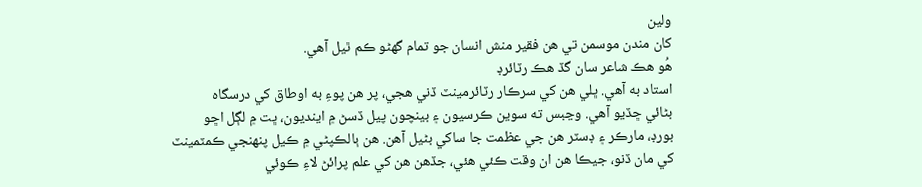ولين
کان مندن موسمن تي هن فقير منش انسان جو تمام گهڻو ڪم ٿيل آهي.
هُو هڪ شاعر سان گڏ هڪ رٽائرڊ
استاد به آهي. ڀلي هن کي سرڪار رٽائرمينٽ ڏني هجي، پر هن پوءِ به اوطاق کي درسگاه
بڻائي ڇڏيو آهي. وڃبس ته سوين ڪرسيون ۽ بينچون پيل ڏسڻ ۾ اينديون، ڀت ۾ لڳل اڇو
بورڊ، مارڪر ۽ ڊسٽر هن جي عظمت جا ساکي بڻيل آهن. هن ٻالڪپڻي ۾ ڪيل پنهنجي ڪمٽمينٽ
کي مان ڏنو، جيڪا هن ان وقت ڪئي هئي، جڏهن هن کي علم پرائڻ لاءِ ڪوئي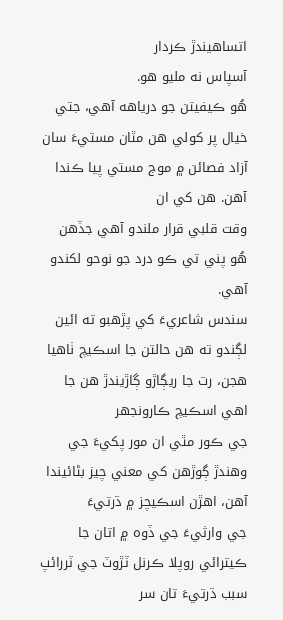اتساهيندڙ ڪردار
آسپاس نه مليو هو.
هُو ڪيفيتن جو درياهه آهي، جتي
خيال پر کولي هن مٿان مستيءَ سان آزاد فصائن ۾ موج مستي پيا ڪندا آهن. هن کي ان
وقت قلبي قرار ملندو آهي جڏهن هُو پني تي ڪو درد جو نوحو لکندو آهي.
سندس شاعريءَ کي پڙهبو ته ائين
لڳندو ته هن حالتن جا اسڪيچ ٺاهيا هجن، رت جا ريڳاڙو ڳاڙيندڙ هن جا اهي اسڪيچ ڪارونجهر
جي ڪور مٿي ان مور پکيءَ جي وهندڙ ڳوڙهن کي معني چيز بڻائيندا آهن، اهڙن اسڪيچز ۾ ڌرتيءَ
جي وارثيءَ جي ڏوه ۾ اتان جا ڪيترائي روپلا ڪرنل ٽڙوٽ جي ٽررائپ سبب ڌرتيءَ تان سر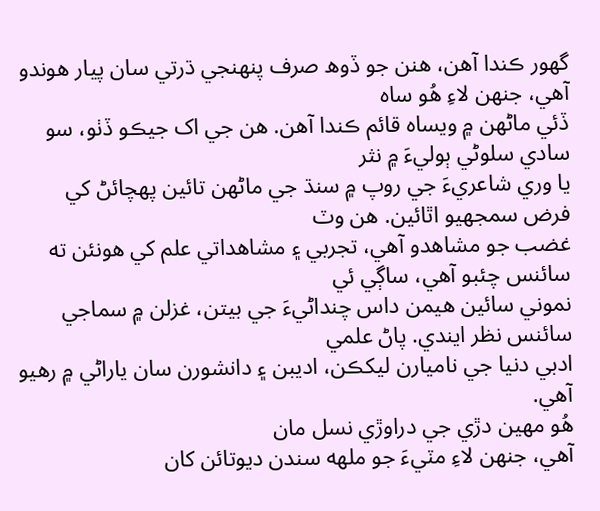گهور ڪندا آهن، هنن جو ڏوھ صرف پنهنجي ڌرتي سان پيار هوندو آهي، جنهن لاءِ هُو ساه
ڏئي ماڻهن ۾ ويساه قائم ڪندا آهن. هن جي اک جيڪو ڏٺو، سو سادي سلوڻي ٻوليءَ ۾ نثر
يا وري شاعريءَ جي روپ ۾ سنڌ جي ماڻهن تائين پهچائڻ کي فرض سمجھيو اٿائين. هن وٽ
غضب جو مشاهدو آهي، تجربي ۽ مشاهداتي علم کي هونئن ته سائنس چئبو آهي، ساڳي ئي
نموني سائين هيمن داس چنداڻيءَ جي بيتن، غزلن ۾ سماجي سائنس نظر ايندي. پاڻ علمي
ادبي دنيا جي ناميارن ليکڪن، اديبن ۽ دانشورن سان ياراڻي ۾ رهيو آھي.
هُو مهين دڙي جي دراوڙي نسل مان
آهي، جنهن لاءِ مٽيءَ جو ملهه سندن ديوتائن کان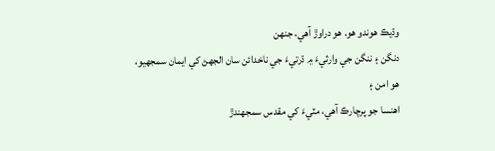وڌيڪ هوندو هو. هو دراوڙ آهي، جنهن
دنگن ۽ ننگن جي وارثيءَ ۾ ڌرتيءَ جي ناخدائن سان الجهڻ کي ايمان سمجهيو، هو امن ۽
اهنسا جو پرچارڪ آهي، مٽيءَ کي مقدس سمجهندڙ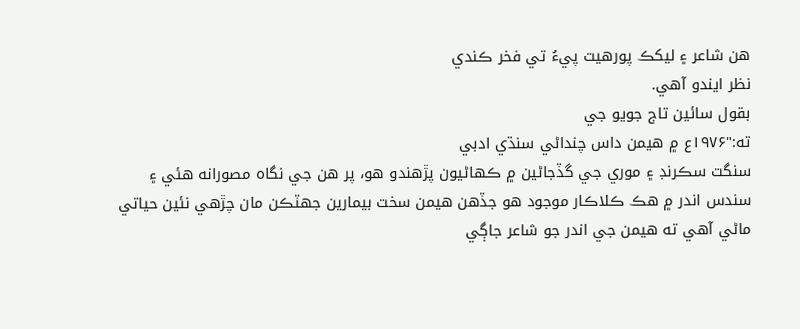هن شاعر ۽ ليکڪ پورهيت پيءُ تي فخر ڪندي
نظر ايندو آهي.
بقول سائين تاج جويو جي
ته:"۱۹۷۶ع ۾ هيمن داس چنداڻي سنڌي ادبي
سنگت سڪرنڊ ۽ موري جي گڏجاڻين ۾ ڪهاڻيون پڙهندو هو، پر هن جي نگاه مصورانه هئي ۽
سندس اندر ۾ هڪ ڪلاڪار موجود هو جڏهن هيمن سخت بيمارين جهٽڪن مان چڙهي نئين حياتي
ماڻي آهي ته هيمن جي اندر جو شاعر جاڳي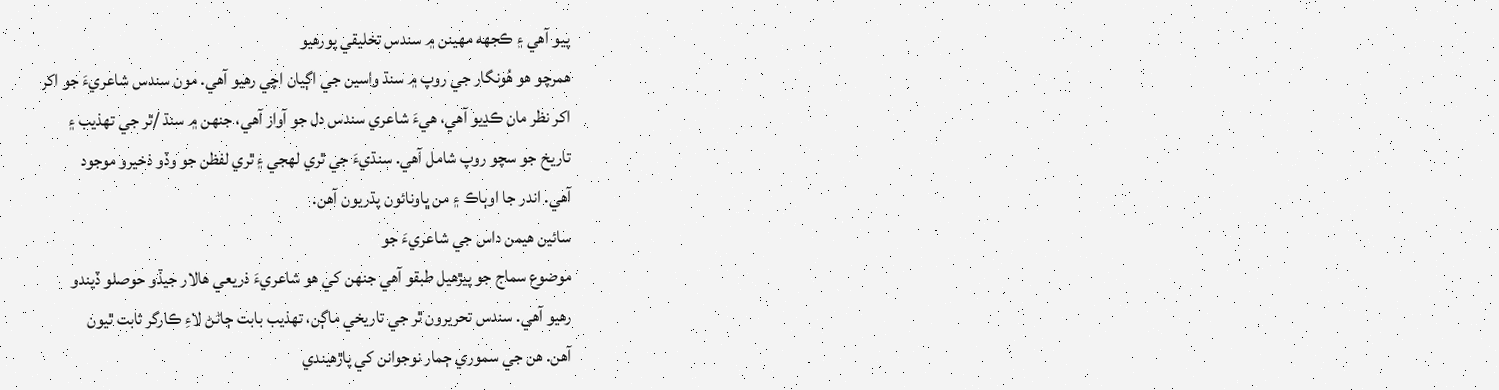پيو آهي ۽ ڪجهه مهينن ۾ سندس تخليقي پورهيو
همرچو هو هُونگار جي روپ ۾ سنڌ واسين جي اڳيان اچي رهيو آهي. مون سندس شاعريءَ جو اکر
اکر نظر مان ڪڍيو آهي، هيءَ شاعري سندس دل جو آواز آهي، جنهن ۾ سنڌ /ٿر جي تهذيب ۽
تاريخ جو سچو روپ شامل آهي. سنڌيءَ جي ٿري لهجي ۽ ٿري لفظن جو وڏو ذخيرو موجود
آهي. اندر جا اوٻاڪ ۽ من ڀاونائون پڌريون آهن.
سائين هيمن داس جي شاعريءَ جو
موضوع سماج جو پيڙهيل طبقو آهي جنهن کي هو شاعريءَ ذريعي هالار جيڏو حوصلو ڏيندو
رهيو آهي. سندس تحريرون ٿر جي تاريخي ماڳن، تهذيب بابت ڄاڻڻ لاءِ ڪارگر ثابت ٿيون
آهن. هن جي سموري ڄمار نوجوانن کي پاڙهيندي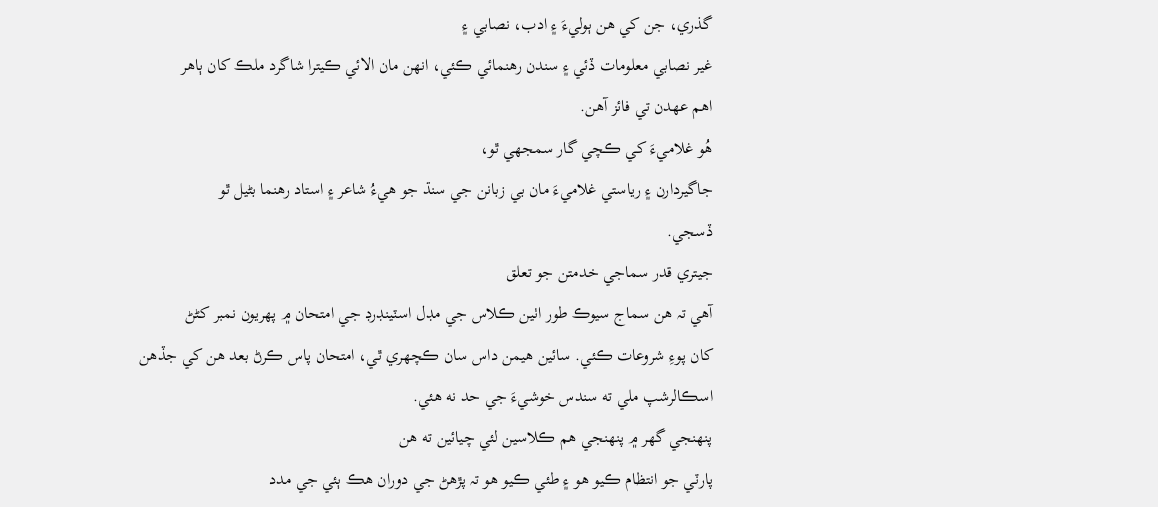گذري، جن کي هن ٻوليءَ ۽ ادب، نصابي ۽
غير نصابي معلومات ڏئي ۽ سندن رهنمائي ڪئي، انهن مان الائي ڪيترا شاگرد ملڪ کان ٻاهر
اهم عهدن تي فائز آهن.
هُو غلاميءَ کي ڪچي گار سمجهي ٿو،
جاگيردارن ۽ رياستي غلاميءَ مان بي زبانن جي سنڌ جو هيءُ شاعر ۽ استاد رھنما بڻيل ٿو
ڏسجي.
جيتري قدر سماجي خدمتن جو تعلق
آهي تہ هن سماج سيوڪ طور اٺين ڪلاس جي مڊل اسٽينڊرڊ جي امتحان ۾ پهريون نمبر کڻڻ
کان پوءِ شروعات ڪئي. سائين هيمن داس سان ڪچهري ٿي، امتحان پاس ڪرڻ بعد هن کي جڏهن
اسڪالرشپ ملي ته سندس خوشيءَ جي حد نه هئي.
پنهنجي گهر ۾ پنهنجي هم ڪلاسين لئي چيائين ته هن
پارٽي جو انتظام ڪيو هو ۽ طئي ڪيو هو تہ پڙهڻ جي دوران هڪ ٻئي جي مدد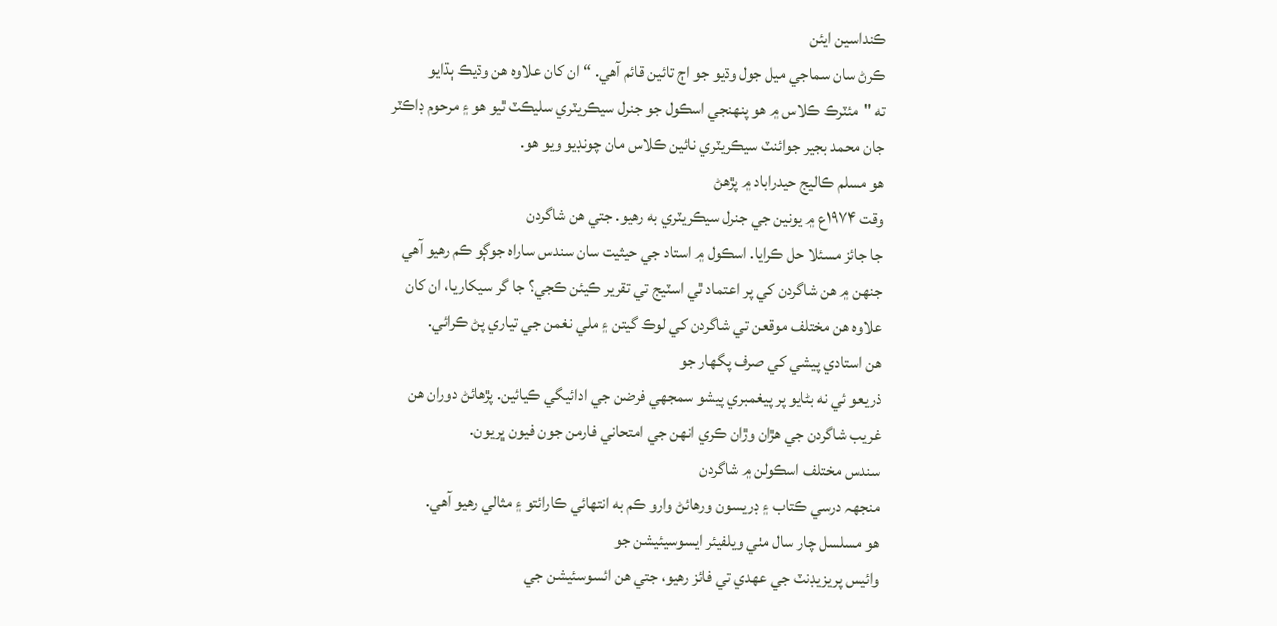ڪنداسين ايئن
ڪرڻ سان سماجي ميل جول وڌيو جو اڄ تائين قائم آهي. “ ان کان علاوه هن وڌيڪ ٻڌايو
ته "مئٽرڪ ڪلاس ۾ هو پنهنجي اسڪول جو جنرل سيڪريٽري سليڪٽ ٿيو هو ۽ مرحوم ڊاڪٽر
جان محمد بجير جوائنٽ سيڪريٽري نائين ڪلاس مان چونڊيو ويو هو.
هو مسلم ڪاليج حيدراباد ۾ پڙهڻ
وقت ۱۹۷۴ع ۾ يونين جي جنرل سيڪريٽري به رهيو. جتي هن شاگردن
جا جائز مسئلا حل ڪرايا. اسڪول ۾ استاد جي حيثيت سان سندس ساراه جوڳو ڪم رهيو آهي
جنهن ۾ هن شاگردن کي پر اعتماد ٿي اسٽيج تي تقرير ڪيئن ڪجي؟ جا گر سيکاريا، ان کان
علاوه هن مختلف موقعن تي شاگردن کي لوڪ گيتن ۽ ملي نغمن جي تياري پڻ ڪرائي.
هن استادي پيشي کي صرف پگهار جو
ذريعو ئي نه بڻايو پر پيغمبري پيشو سمجهي فرضن جي ادائيگي ڪيائين. پڙهائڻ دوران هن
غريب شاگردن جي هڙان وڙان ڪري انهن جي امتحاني فارمن جون فيون ڀريون.
سندس مختلف اسڪولن ۾ شاگردن
منجهہ درسي ڪتاب ۽ ڊريسون ورهائڻ وارو ڪم به انتهائي ڪارائتو ۽ مثالي رهيو آهي.
هو مسلسل چار سال مٺي ويلفيئر ايسوسيئيشن جو
وائيس پريزيڊنٽ جي عهدي تي فائز رهيو، جتي هن ائسوسئيشن جي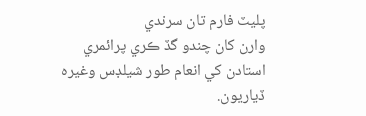پليٽ فارم تان سرندي
وارن کان چندو گڏ ڪري پرائمري استادن کي انعام طور شيلڊس وغيره ڏياريون.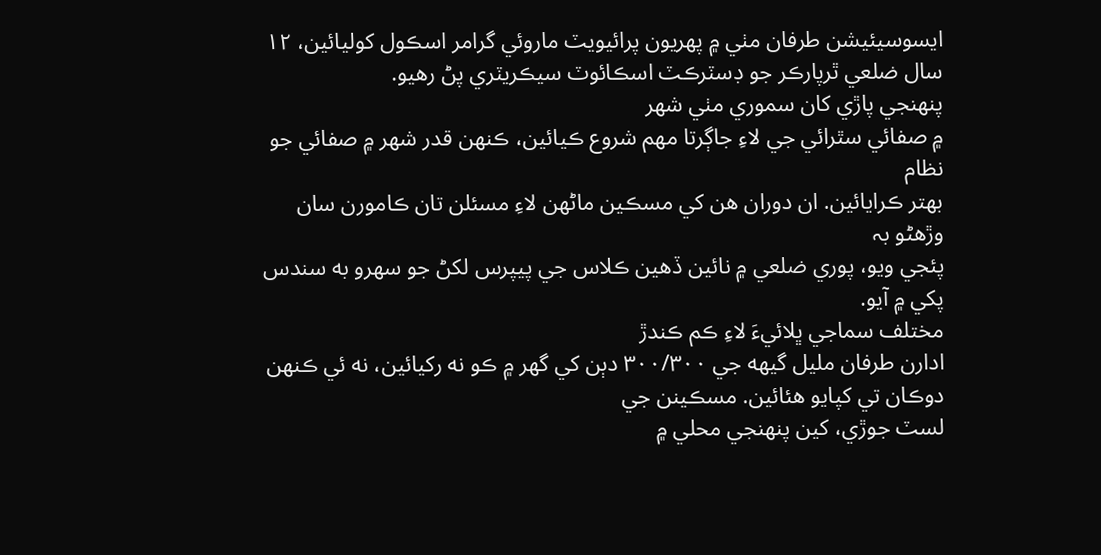ايسوسيئيشن طرفان مٺي ۾ پهريون پرائيويٽ ماروئي گرامر اسڪول کوليائين، ۱۲ سال ضلعي ٿرپارڪر جو ڊسٽرڪٽ اسڪائوٽ سيڪريٽري پڻ رهيو.
پنهنجي پاڙي کان سموري مٺي شهر
۾ صفائي سٿرائي جي لاءِ جاڳرتا مهم شروع ڪيائين، ڪنهن قدر شهر ۾ صفائي جو نظام
بهتر ڪرايائين. ان دوران هن کي مسڪين ماڻهن لاءِ مسئلن تان ڪامورن سان وڙهڻو بہ
پئجي ويو، پوري ضلعي ۾ نائين ڏهين ڪلاس جي پيپرس لکڻ جو سهرو به سندس پکي ۾ آيو.
مختلف سماجي ڀلائيءَ لاءِ ڪم ڪندڙ
ادارن طرفان مليل گيهه جي ۳۰۰/۳۰۰ دٻن کي گهر ۾ ڪو نه رکيائين، نه ئي ڪنهن دوڪان تي کپايو هئائين. مسڪينن جي
لسٽ جوڙي، کين پنهنجي محلي ۾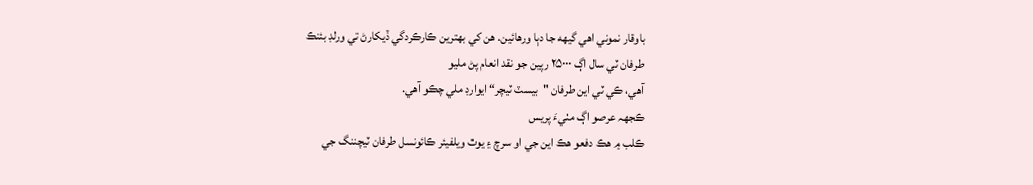باوقار نموني اهي گيهه جا دٻا ورهائين. هن کي بهترين ڪارڪردگي ڏيکارڻ تي ورلڊ بئنڪ
طرفان ٽي سال اڳ ۲۵۰۰۰ رپين جو نقد انعام پڻ مليو
آهي، ڪي ٽي اين طرفان "بيسٽ ٽيچر“ ايوارڊ ملي چڪو آهي.
ڪجهہ عرصو اڳ مٺيءَ پريس
ڪلب ۾ هڪ دفعو هڪ اين جي او سرچ ۽ يوٿ ويلفيئر ڪائونسل طرفان ٽيچننگ جي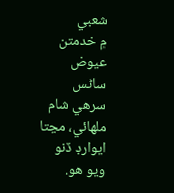شعبي
۾ خدمتن عيوض ساڻس سرهي شام ملهائي، مڃتا ايوارڊ ڏنو ويو هو.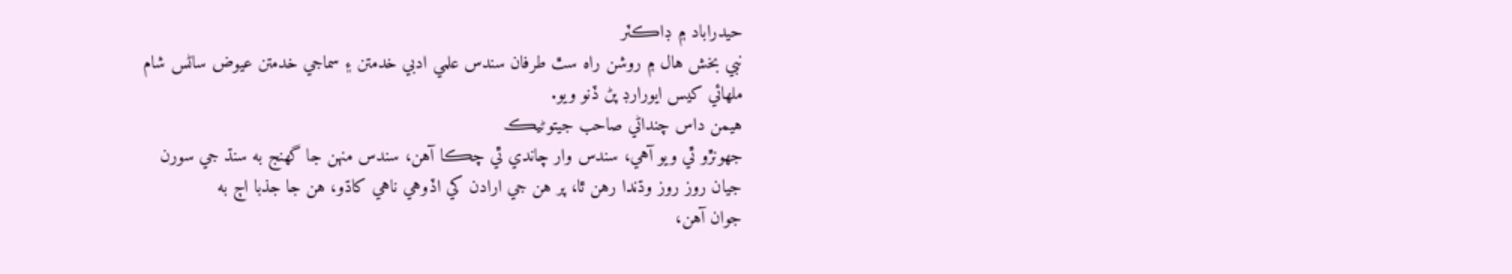حيدراباد ۾ ڊاڪٽر
نبي بخش هال ۾ روشن راه سٿ طرفان سندس علمي ادبي خدمتن ۽ سماجي خدمتن عيوض ساڻس شام
ملهائي کيس ايورارڊ پڻ ڏنو ويو.
هيمن داس چنداڻي صاحب جيتوڻيڪ
جهونڙو ٿي ويو آهي، سندس وار چاندي ٿي چڪا آهن، سندس منهن جا گهنج به سنڌ جي سورن
جيان روز روز وڌندا رهن ٿا، پر هن جي ارادن کي اڏوهي ناهي کاڌو، هن جا جذبا اڄ به
جوان آهن،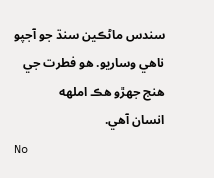سندس ماڻڪين سنڌ جو آجپو ناهي وساريو. هو فطرت جي هنج جهڙو هڪ املهه
انسان آهي.
No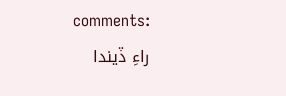comments:
راءِ ڏيندا